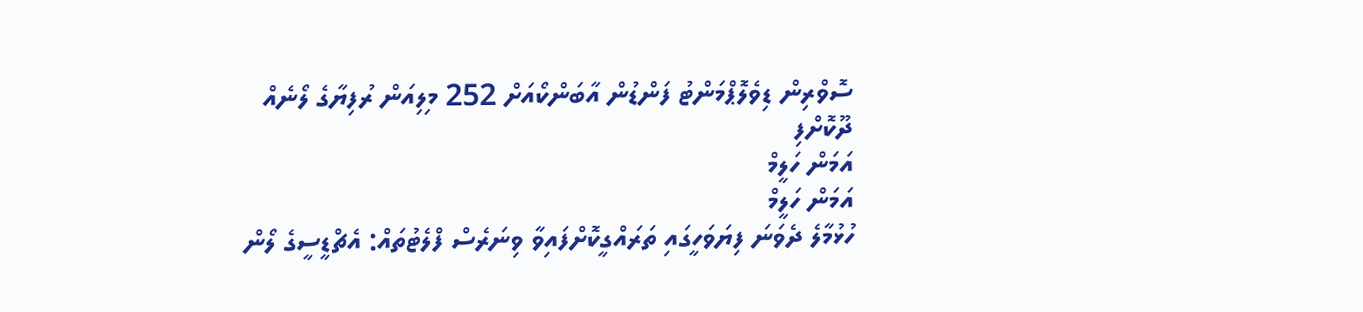ސޮވްރިން ޑިވެލޮޕްމަންޓު ފަންޑުން އާބަންކޯއަށް 252 މިލިއަން ރުފިޔާގެ ލޯނެއް ދޫކޮށްފި
އަމަން ހަލީމް
އަމަން ހަލީމް
ހުޅުމާލެ ދެވަނަ ފިޔަވަހީގައި ތަރައްގީކޮށްފައިވާ ވިނަރެސް ފްލެޓުތައް: އެޗްޑީސީގެ ލޯން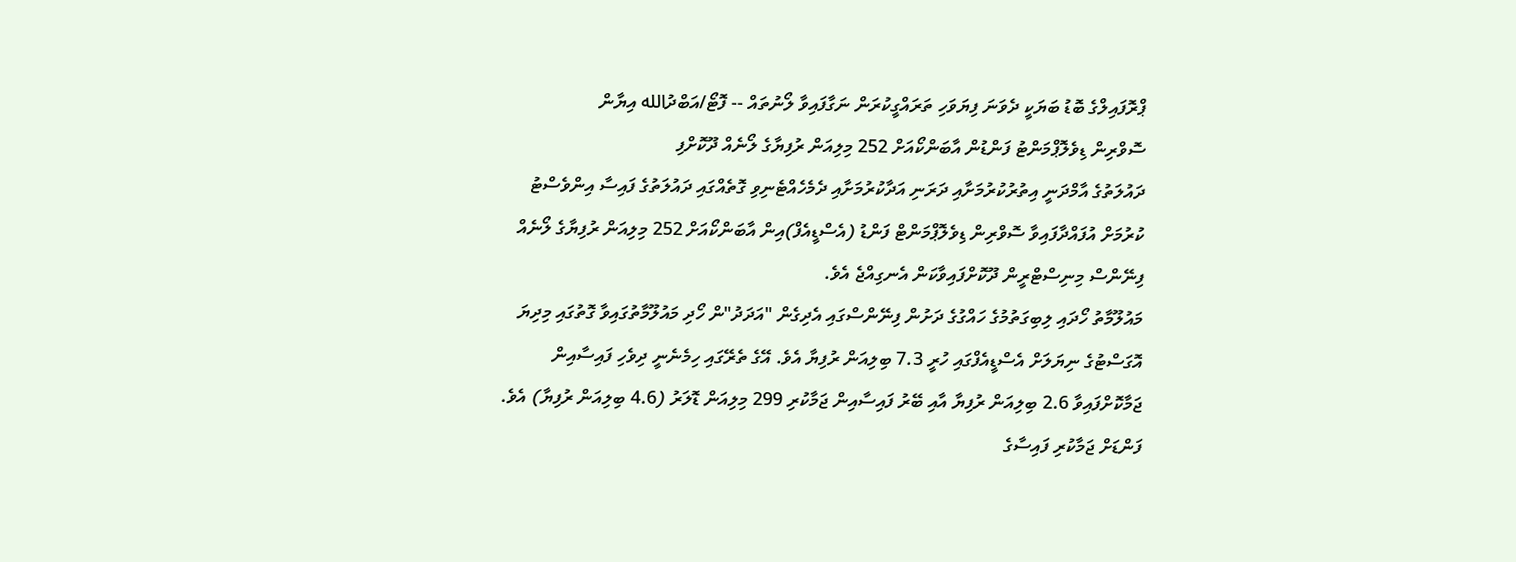ޕްރޮފައިލްގެ ބޮޑު ބަޔަކީ ދެވަނަ ފިޔަވަހި ތަރައްގީކުރަން ނަގާފައިވާ ލޯނުތައް -- ފޮޓޯ/އަބްދުالله އިޔާން
ސޮވްރިން ޑިވެލޮޕްމަންޓު ފަންޑުން އާބަންކޯއަށް 252 މިލިއަން ރުފިޔާގެ ލޯނެއް ދޫކޮށްފި
ދައުލަތުގެ އާމްދަނީ އިތުރުކުރުމަށާއި ދަރަނި އަދާކުރުމަށާއި ދެމެހެއްޓެނިވި ގޮތެއްގައި ދައުލަތުގެ ފައިސާ އިންވެސްޓު ކުރުމަށް އުފައްދާފައިވާ ސޮވްރިން ޑިވެލޮޕްމަންޓް ފަންޑު (އެސްޑީއެފް)އިން އާބަންކޯއަށް 252 މިލިއަން ރުފިޔާގެ ލޯނެއް ފިނޭންސް މިނިސްޓްރީން ދޫކޮށްފައިވާކަން އެނގިއްޖެ އެވެ.
މައުލޫމާތު ހޯދައި ލިބިގަތުމުގެ ހައްގުގެ ދަށުން ފިނޭންސްގައި އެދިގެން "އަދަދު"ން ހޯދި މައުލޫމާތުގައިވާ ގޮތުގައި މިދިޔަ އޮގަސްޓުގެ ނިޔަލަށް އެސްޑީއެފްގައި ހުރީ 7.3 ބިލިއަން ރުފިޔާ އެވެ. އޭގެ ތެރޭގައި ހިމެނެނީ ދިވެހި ފައިސާއިން ޖަމާކޮށްފައިވާ 2.6 ބިލިއަން ރުފިޔާ އާއި ބޭރު ފައިސާއިން ޖަމާކުރި 299 މިލިއަން ޑޮލަރު (4.6 ބިލިއަން ރުފިޔާ) އެވެ.
ފަންޑަށް ޖަމާކުރި ފައިސާގެ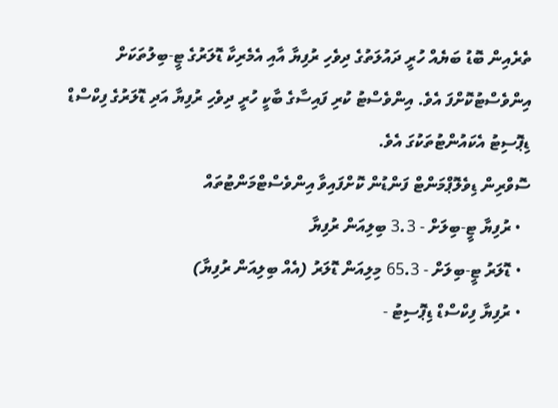ތެރެއިން ބޮޑު ބަޔެއް ހުރީ ދައުލަތުގެ ދިވެހި ރުފިޔާ އާއި އެމެރިކާ ޑޮލަރުގެ ޓީ-ބިލުތަކަށް އިންވެސްޓުކޮށްފަ އެވެ. އިންވެސްޓު ކުރި ފައިސާގެ ބާކީ ހުރީ ދިވެހި ރުފިޔާ އަދި ޑޮލަރުގެ ފިކްސްޑް ޑިޕޮސިޓު އެކައުންޓުތަކުގަ އެވެ.
ސޮވްރިން ޑިވެލޮޕްމަންޓް ފަންޑުން ކޮށްފައިވާ އިންވެސްޓްމަންޓުތައް
  • ރުފިޔާ ޓީ-ބިލަށް - 3.3 ބިލިއަން ރުފިޔާ
  • ޑޮލަރު ޓީ-ބިލަށް - 65.3 މިލިއަން ޑޮލަރު (އެއް ބިލިއަން ރުފިޔާ)
  • ރުފިޔާ ފިކްސްޑް ޑިޕޮސިޓު -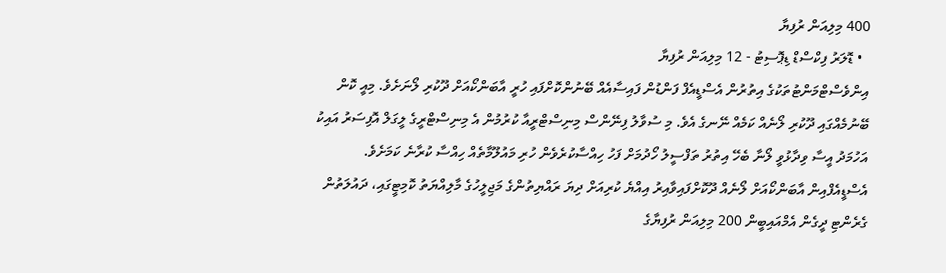400 މިލިއަން ރުފިޔާ
  • ޑޮލަރު ފިކްސްޑް ޑިޕޮސިޓު - 12 މިލިއަން ރުފިޔާ
އިންވެސްޓްމަންޓުތަކުގެ އިތުރުން އެސްޑީއެފް ފަންޑުން ފައިސާއެއް ބޭނުންކޮށްފައި ހުރީ އާބަންކޯއަށް ދޫކުރި ލޯނަށެވެ. މިއީ ކޮން ބޭނުމެއްގައި ދޫކުރި ލޯނެއް ކަމެއް ނޭނގެ އެވެ. މި ސުވާލު ފިނޭންސް މިނިސްޓްރީއާ ކުރުމުން އެ މިނިސްޓްރީގެ ލީގަލް އޮފިސަރު އައިކު އަހުމަދު އީސާ ވިދާޅުވީ ލޯނާ ބެހޭ އިތުރު ތަފްސީލު ހޯދުމަށް ފަހު ހިއްސާކުރެވެން ހުރި މައުލޫމާތެއް ހިއްސާ ކުރާނެ ކަމަށެވެ.
އެސްޑީއެފްއިން އާބަންކޯއަށް ލޯނެއް ދޫކޮށްފައިވާއިރު އިއްޔެ ކުރިއަށް ދިޔަ ރައްޔިތުންގެ މަޖިލީހުގެ މާލިއްޔަތު ކޮމިޓީގައި، ދައުލަތުން ގެރެންޓި ދީގެން އެމްއައިބީން 200 މިލިއަން ރުފިޔާގެ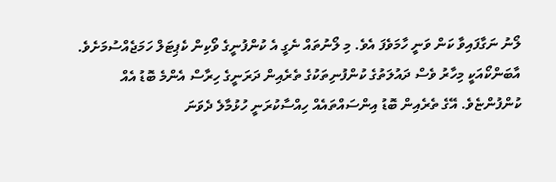ލޯނު ނަގާފައިވާ ކަން ވަނީ ހާމަވެފަ އެވެ. މި ލޯނުތައް ނެގީ އެ ކުންފުނީގެ ވޯކިން ކެޕިޓަލް ހަމަޖެއްސުމަށެވެ.
އާބަންކޯއަކީ މިހާރު ވެސް ދައުލަތުގެ ކުންފުނިތަކުގެ ތެރެއިން ދަރަނީގެ ހިރާސް އެންމެ ބޮޑު އެއް ކުންފުންޏެވެ. އޭގެ ތެރެއިން ބޮޑު އިންސައްތައެއް ހިއްސާކުރަނީ ހުޅުމާލެ ދެވަނަ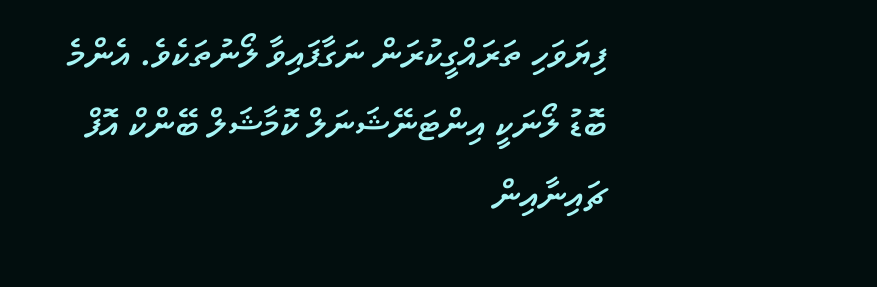ފިޔަވަހި ތަރައްގީކުރަން ނަގާފައިވާ ލޯނުތަކެވެ. އެންމެ ބޮޑު ލޯނަކީ އިންޓަނޭޝަނަލް ކޮމާޝަލް ބޭންކް އޮފް ޗައިނާއިން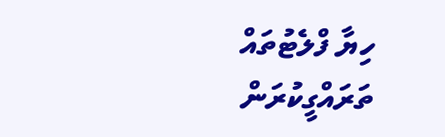ހިޔާ ފްލެޓުތައް ތަރައްގީކުރަން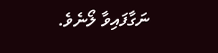ނަގާފައިވާ ލޯނެވެ.